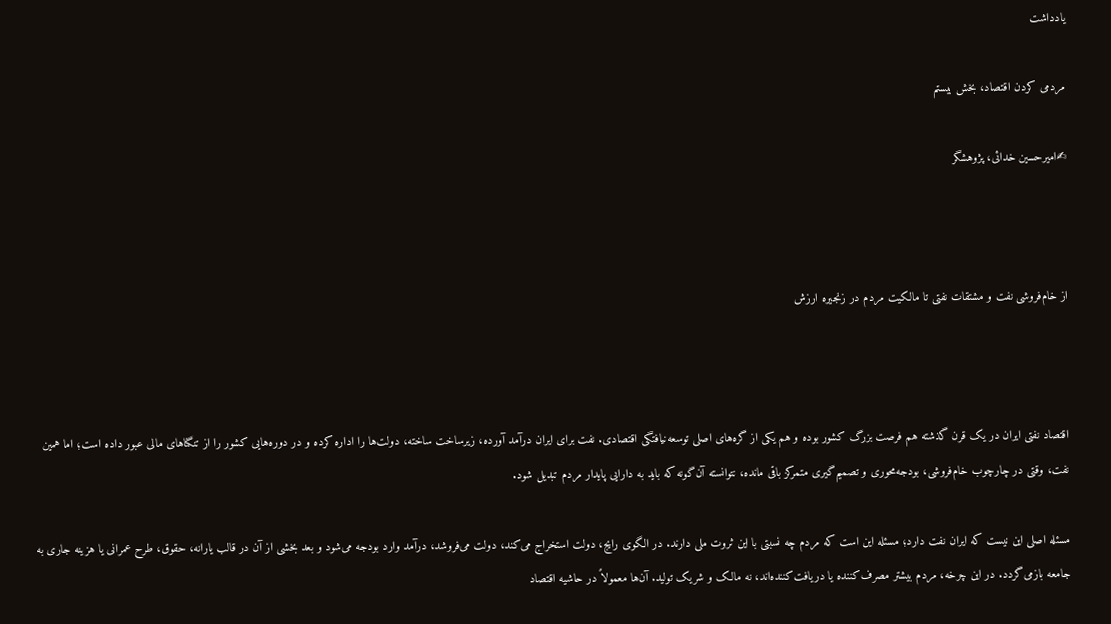یادداشت

مردمی کردن اقتصاد، بخش بیستم

✍امیرحسین خدائی، پژوهشگر



از خام‌فروشی نفت و مشتقات نفتی تا مالکیت مردم در زنجیره ارزش



اقتصاد نفتی ایران در یک قرن گذشته هم فرصت بزرگ کشور بوده و هم یکی از گره‌های اصلی توسعه‌نیافتگی اقتصادی. نفت برای ایران درآمد آورده، زیرساخت ساخته، دولت‌ها را اداره کرده و در دوره‌هایی کشور را از تنگناهای مالی عبور داده است؛ اما همین نفت، وقتی در چارچوب خام‌فروشی، بودجه‌محوری و تصمیم‌گیری متمرکز باقی مانده، نتوانسته آن‌گونه که باید به دارایی پایدار مردم تبدیل شود.

مسئله اصلی این نیست که ایران نفت دارد؛ مسئله این است که مردم چه نسبتی با این ثروت ملی دارند. در الگوی رایج، دولت استخراج می‌کند، دولت می‌فروشد، درآمد وارد بودجه می‌شود و بعد بخشی از آن در قالب یارانه، حقوق، طرح عمرانی یا هزینه جاری به جامعه بازمی‌گردد. در این چرخه، مردم بیشتر مصرف‌کننده یا دریافت‌کننده‌اند، نه مالک و شریک تولید. آن‌ها معمولاً در حاشیه اقتصاد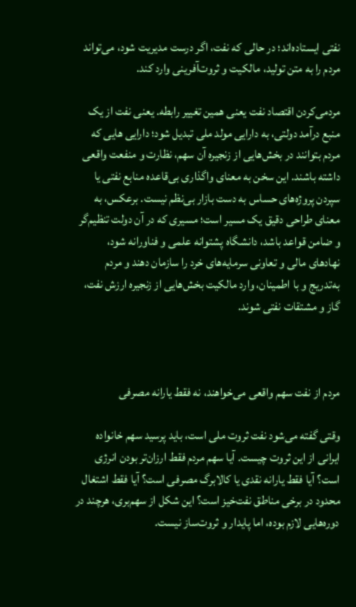نفتی ایستاده‌اند؛ در حالی که نفت، اگر درست مدیریت شود، می‌تواند مردم را به متن تولید، مالکیت و ثروت‌آفرینی وارد کند.

مردمی‌کردن اقتصاد نفت یعنی همین تغییر رابطه. یعنی نفت از یک منبع درآمد دولتی، به دارایی مولد ملی تبدیل شود؛ دارایی‌ هایی که مردم بتوانند در بخش‌هایی از زنجیره آن سهم، نظارت و منفعت واقعی داشته باشند. این سخن به معنای واگذاری بی‌قاعده منابع نفتی یا سپردن پروژه‌های حساس به دست بازار بی‌نظم نیست. برعکس، به معنای طراحی دقیق یک مسیر است؛ مسیری که در آن دولت تنظیم‌گر و ضامن قواعد باشد، دانشگاه پشتوانه علمی و فناورانه شود، نهادهای مالی و تعاونی سرمایه‌های خرد را سازمان دهند و مردم به‌تدریج و با اطمینان، وارد مالکیت بخش‌هایی از زنجیره ارزش نفت، گاز و مشتقات نفتی شوند.



مردم از نفت سهم واقعی می‌خواهند، نه فقط یارانه مصرفی

وقتی گفته می‌شود نفت ثروت ملی است، باید پرسید سهم خانواده ایرانی از این ثروت چیست. آیا سهم مردم فقط ارزان‌تر بودن انرژی است؟ آیا فقط یارانه نقدی یا کالابرگ مصرفی است؟ آیا فقط اشتغال محدود در برخی مناطق نفت‌خیز است؟ این شکل از سهم‌بری، هرچند در دوره‌هایی لازم بوده، اما پایدار و ثروت‌ساز نیست.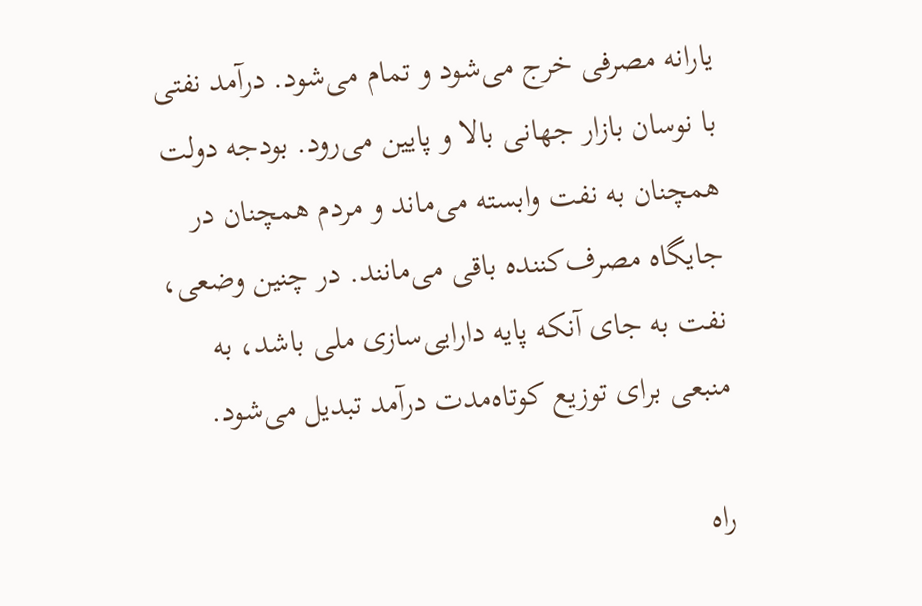یارانه مصرفی خرج می‌شود و تمام می‌شود. درآمد نفتی با نوسان بازار جهانی بالا و پایین می‌رود. بودجه دولت همچنان به نفت وابسته می‌ماند و مردم همچنان در جایگاه مصرف‌کننده باقی می‌مانند. در چنین وضعی، نفت به جای آنکه پایه دارایی‌سازی ملی باشد، به منبعی برای توزیع کوتاه‌مدت درآمد تبدیل می‌شود.

راه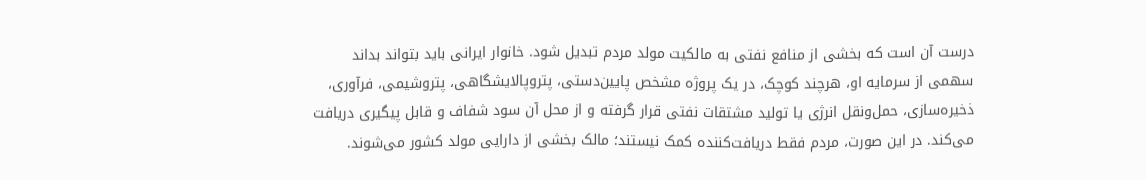درست آن است که بخشی از منافع نفتی به مالکیت مولد مردم تبدیل شود. خانوار ایرانی باید بتواند بداند سهمی از سرمایه او، هرچند کوچک، در یک پروژه مشخص پایین‌دستی، پتروپالایشگاهی، پتروشیمی، فرآوری، ذخیره‌سازی، حمل‌ونقل انرژی یا تولید مشتقات نفتی قرار گرفته و از محل آن سود شفاف و قابل پیگیری دریافت می‌کند. در این صورت، مردم فقط دریافت‌کننده کمک نیستند؛ مالک بخشی از دارایی مولد کشور می‌شوند.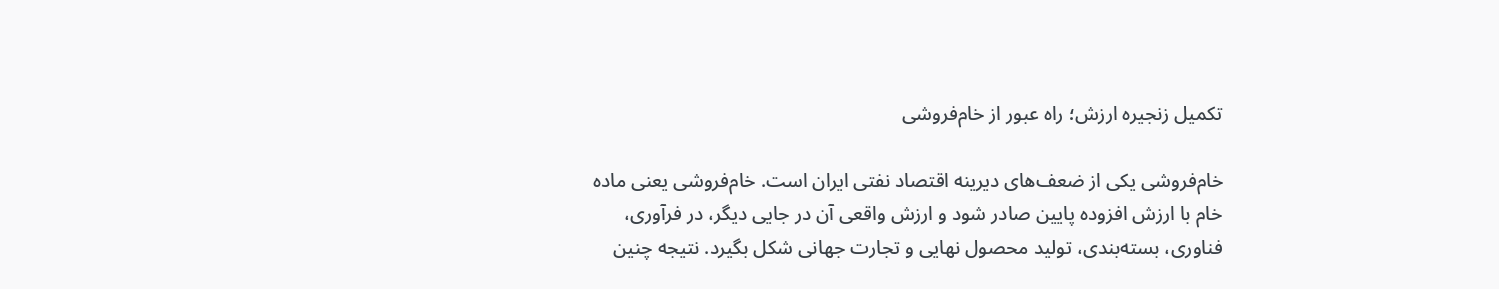تکمیل زنجیره ارزش؛ راه عبور از خام‌فروشی

خام‌فروشی یکی از ضعف‌های دیرینه اقتصاد نفتی ایران است. خام‌فروشی یعنی ماده خام با ارزش افزوده پایین صادر شود و ارزش واقعی آن در جایی دیگر، در فرآوری، فناوری، بسته‌بندی، تولید محصول نهایی و تجارت جهانی شکل بگیرد. نتیجه چنین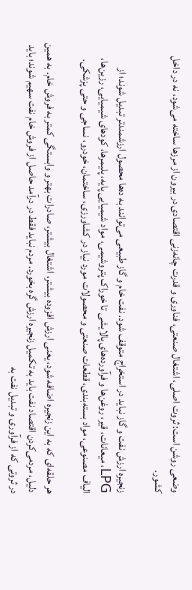وضعی روشن است: ثروت اصلی، اشتغال صنعتی، فناوری و قدرت چانه‌زنی اقتصادی در بیرون از مرزها ساخته می‌شود، نه در داخل کشور.

زنجیره ارزش نفت و گاز نباید در استخراج متوقف شود. نفت خام و گاز طبیعی می‌توانند به ده‌ها محصول ارزشمندتر تبدیل شوند؛ از LPG، میعانات، قیر، روغن‌ها و فرآورده‌های پالایشی تا خوراک پتروشیمی، مواد شیمیایی پایه، پلیمرها، کودهای شیمیایی، رزین‌ها، الیاف مصنوعی، مواد بسته‌بندی، قطعات صنعتی و محصولات مورد نیاز در کشاورزی، ساختمان، خودرو، نساجی و حتی پزشکی.

هر حلقه‌ای که به این زنجیره اضافه شود، یعنی ارزش افزوده بیشتر، اشتغال بیشتر، صادرات بهتر و وابستگی کمتر به فروش خام. به همین دلیل، مردمی‌کردن اقتصاد نفت باید به تکمیل زنجیره ارزش گره بخورد. مردم نباید فقط در درآمد حاصل از فروش خام نفت سهیم شوند؛ باید در ثروتی که از فرآوری و تبدیل نفت به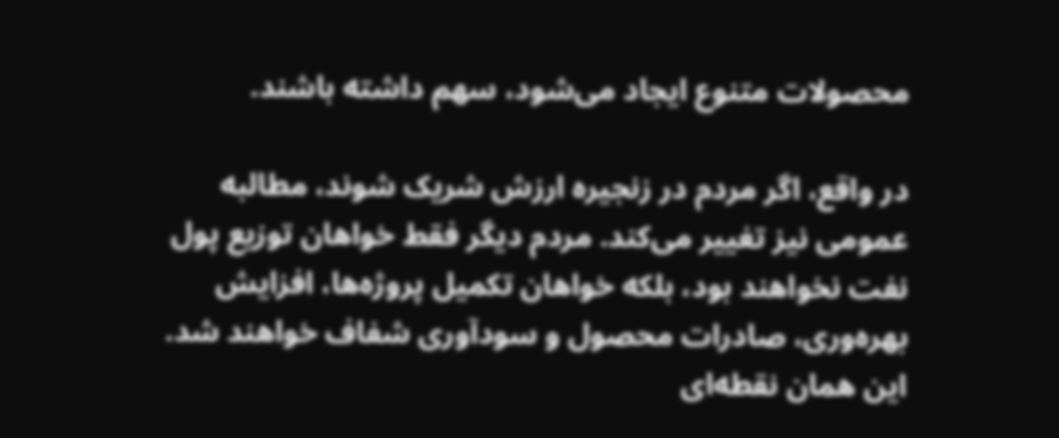محصولات متنوع ایجاد می‌شود، سهم داشته باشند.

در واقع، اگر مردم در زنجیره ارزش شریک شوند، مطالبه عمومی نیز تغییر می‌کند. مردم دیگر فقط خواهان توزیع پول نفت نخواهند بود، بلکه خواهان تکمیل پروژه‌ها، افزایش بهره‌وری، صادرات محصول و سودآوری شفاف خواهند شد. این همان نقطه‌ای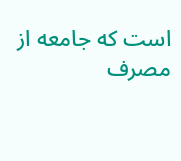است که جامعه از مصرف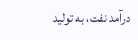درآمد نفت، به تولید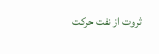ثروت از نفت حرکت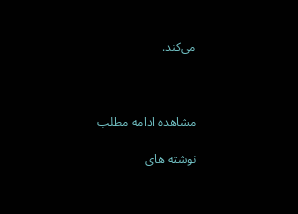می‌کند.



مشاهده ادامه مطلب

نوشته های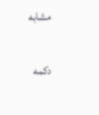مشابه

دکمه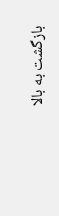بازگشت به بالا